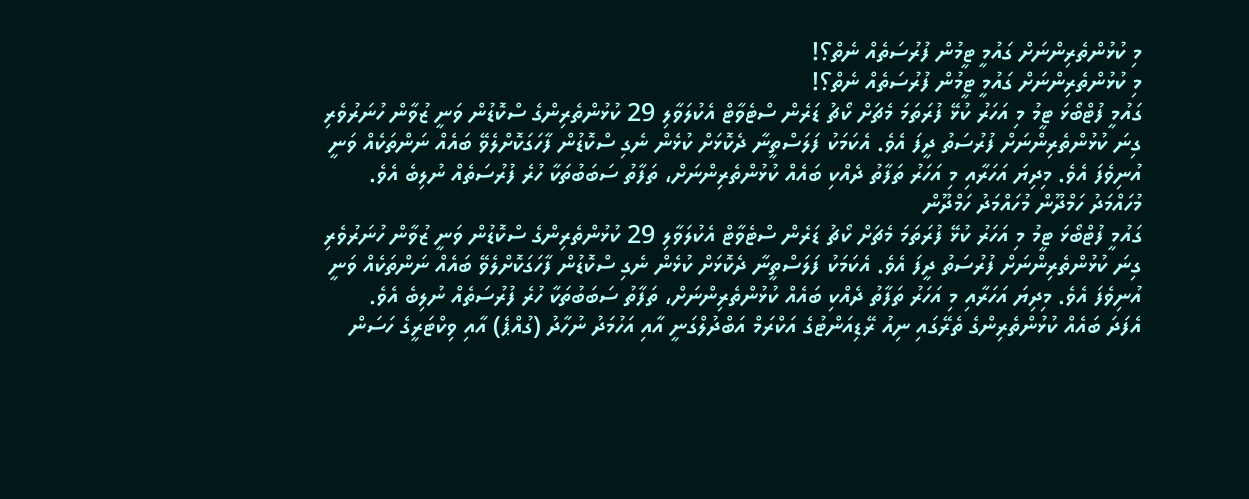މި ކުޅުންތެރިންނަށް ގައުމީ ޓީމުން ފުރުސަތެއް ނެތް؟!
މި ކުޅުންތެރިންނަށް ގައުމީ ޓީމުން ފުރުސަތެއް ނެތް؟!
ގައުމީ ފުޓްބޯޅަ ޓީމު މި އަހަރު ކުޅޭ ފުރަތަމަ މެޗަށް ކޯޗު ޑަރެން ސްޓެވާޓް އެކުލަވާލި 29 ކުޅުންތެރިންގެ ސްކޮޑުން ވަނީ ޒުވާން ހުނަރުވެރި ގިނަ ކުޅުންތެރިންނަށް ފުރުސަތު ދީފަ އެވެ. އެކަމަކު ފަލަސްތީނާ ދެކޮޅަށް ކުޅެން ނެގި ސްކޮޑުން ފާހަގަކޮށްލެވޭ ބައެއް ނަންތަކެއް ވަނީ އުނިވެފަ އެވެ. މިދިޔަ އަހަރާއި މި އަހަރު ތަފާތު ދެއްކި ބައެއް ކުޅުންތެރިންނަށް، ތަފާތު ސަބަބުތަކާ ހުރެ ފުރުސަތެއް ނުލިބެ އެވެ.
މުހައްމަދު ހަމްދޫން މުހައްމަދު ހަމްދޫން
ގައުމީ ފުޓްބޯޅަ ޓީމު މި އަހަރު ކުޅޭ ފުރަތަމަ މެޗަށް ކޯޗު ޑަރެން ސްޓެވާޓް އެކުލަވާލި 29 ކުޅުންތެރިންގެ ސްކޮޑުން ވަނީ ޒުވާން ހުނަރުވެރި ގިނަ ކުޅުންތެރިންނަށް ފުރުސަތު ދީފަ އެވެ. އެކަމަކު ފަލަސްތީނާ ދެކޮޅަށް ކުޅެން ނެގި ސްކޮޑުން ފާހަގަކޮށްލެވޭ ބައެއް ނަންތަކެއް ވަނީ އުނިވެފަ އެވެ. މިދިޔަ އަހަރާއި މި އަހަރު ތަފާތު ދެއްކި ބައެއް ކުޅުންތެރިންނަށް، ތަފާތު ސަބަބުތަކާ ހުރެ ފުރުސަތެއް ނުލިބެ އެވެ.
އެފަދަ ބައެއް ކުޅުންތެރިންގެ ތެރޭގައި ނިއު ރޭޑިއަންޓުގެ އަކްރަމް އަބްދުލްގަނީ އާއި އަހުމަދު ނުހާދު (ގުއްޕެ) އާއި ވިކްޓަރީގެ ހަސަން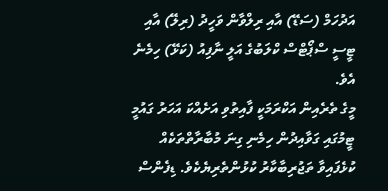އަދުހަމް (ސަޑޭ) އާއި ރިލްވާން ވަހީދު (ރިލޭ) އާއި ޓީސީ ސްޕޯޓްސް ކްލަބުގެ އަލީ ނާފިއު (ކަޅޭ) ހިމެނެ އެވެ.
މީގެ ތެރެއިން އަކްރަމަކީ ފާއިތުވި އަށެއްކަ އަހަރު ގައުމީ ޓީމުގައި ގަވާއިދުން ހިމެނި ގިނަ މުބާރާތްތަކެއް ކުޅެފައިވާ ތަޖުރިބާކާރު ކުޅުންތެރިޔެކެވެ. ޑިފެންސް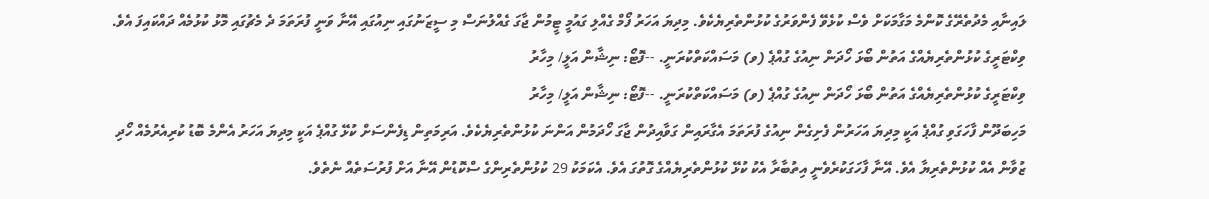ލައިނާއި މެދުތެރޭގެ ކޮންމެ މަގާމަކަށް ވެސް ކުޅެވޭ ފެންވަރުގެ ކުޅުންތެރިޔެކެވެ. މިދިޔަ އަހަރު ފޯމް ގެއްލި ގައުމީ ޓީމުން ޖާގަ ގެއްލުނަސް މި ސީޒަނުގައި ނިއުގައި އޭނާ ވަނީ ފުރަތަމަ ދެ މެޗުގައި މޮޅު ކުޅުމެއް ދައްކައިފަ އެވެ.
ވިކްޓަރީގެ ކުޅުންތެރިޔެއްގެ އަތުން ބޯޅަ ހޯދަން ނިއުގެ ގުއްޕެ (ވ) މަސައްކަތްކުރަނީ. --ފޮޓޯ: ނިޝާން އަލީ/ މިހާރު
ވިކްޓަރީގެ ކުޅުންތެރިޔެއްގެ އަތުން ބޯޅަ ހޯދަން ނިއުގެ ގުއްޕެ (ވ) މަސައްކަތްކުރަނީ. --ފޮޓޯ: ނިޝާން އަލީ/ މިހާރު
މަހިބަދޫން ފާހަގަވި ގުއްޕެ އަކީ މިދިޔަ އަހަރުން ފެށިގެން ނިއުގެ ފުރަތަމަ އެގާރައިން ގަވާއިދުން ޖާގަ ހޯދަމުން އަންނަ ކުޅުންތެރިޔެކެވެ. އަރިމަތިން ޑިފެންސަށް ކުޅޭ ގުއްޕެ އަކީ މިދިޔަ އަހަރު އެންމެ ބޮޑު ކުރިއެރުމެއް ހޯދި ޒުވާން އެއް ކުޅުންތެރިޔާ އެވެ. އޭނާ ފާހަގަކުރެވެނީ އިތުބާރާ އެކު ކުޅޭ ކުޅުންތެރިޔެއްގެ ގޮތުގަ އެވެ. އެކަމަކު 29 ކުޅުންތެރިންގެ ސްކޮޑުން އޭނާ އަށް ފުރުސަތެއް ނެތެވެ.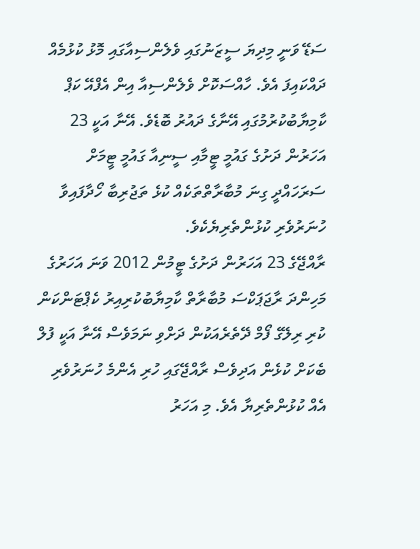ސަޑޭ ވަނީ މިދިޔަ ސީޒަނުގައި ވެލެންސިއާގައި މޮޅު ކުޅުމެއް ދައްކައިފަ އެވެ. ހާއްސަކޮށް ވެލެންސިއާ އިން އެފްއޭ ކަޕް ކާމިޔާބުކުރުމުގައި އޭނާގެ ދައުރު ބޮޑެވެ. އޭނާ އަކީ 23 އަހަރުން ދަށުގެ ގައުމީ ޓީމާއި ސީނިއާ ގައުމީ ޓީމަށް ސަރަހައްދީ ގިނަ މުބާރާތްތަކެއް ކުޅެ ތަޖުރިބާ ހޯދާފައިވާ ހުނަރުވެރި ކުޅުންތެރިޔެކެވެ.
ރާއްޖޭގެ 23 އަހަރުން ދަށުގެ ޓީމުން 2012 ވަނަ އަހަރުގެ މަހިންދަ ރާޖަޕަކްސަ މުބާރާތް ކާމިޔާބުކުރިއިރު ކެޕްޓަންކަން ކުރި ރިލޭގެ ފޯމް ދޭތެރެއަކުން ދަށްވި ނަމަވެސް އޭނާ އަކީ ފުލް ބެކަށް ކުޅެން އަދިވެސް ރާއްޖޭގައި ހުރި އެންމެ ހުނަރުވެރި އެއް ކުޅުންތެރިޔާ އެވެ. މި އަހަރު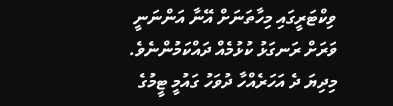ވިކްޓަރީގައި މިހާތަނަށް އޭނާ އަންނަނީ ވަރަށް ރަނގަޅު ކުޅުމެއް ދައްކަމުންނެވެ. މިދިޔަ ދެ އަހަރެއްހާ ދުވަހު ގައުމީ ޓީމުގެ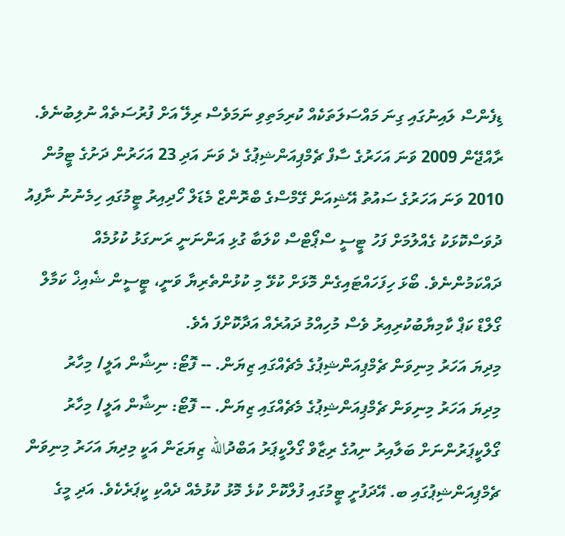ޑިފެންސް ލައިނުގައި ގިނަ މައްސަލަތަކެއް ކުރިމަތިވި ނަމަވެސް ރިލޭ އަށް ފުރުސަތެއް ނުލިބުނެވެ.
ރާއްޖޭން 2009 ވަނަ އަހަރުގެ ސާފް ޗެމްޕިއަންޝިޕުގެ ދެ ވަނަ އަދި 23 އަހަރުން ދަށުގެ ޓީމުން 2010 ވަނަ އަހަރުގެ ސައުތު އޭޝިއަން ގޭމްސްގެ ބްރޮންޒް މެޑަލް ހޯދިއިރު ޓީމުގައި ހިމެނުނު ނާފިއު ދުވަސްކޮޅަކު ގެއްލުމަށް ފަހު ޓީސީ ސްޕޯޓްސް ކްލަބާ ގުޅި އަންނަނީ ރަނގަޅު ކުޅުމެއް ދައްކަމުންނެވެ. ބޯޅަ ހިފަހައްޓައިގެން މޮޅަށް ކުޅޭ މި ކުޅުންތެރިޔާ ވަނީ، ޓީސީން ޝެއިޚް ކަމާލް ގޯލްޑް ކަޕް ކާމިޔާބުކުރިއިރު ވެސް މުހިއްމު ދައުރެއް އަދާކޮށްފަ އެވެ.
މިދިޔަ އަހަރު މިނިވަން ޗެމްޕިއަންޝިޕުގެ މެޗެއްގައި ޒިޔަން. -- ފޮޓޯ: ނިޝާން އަލީ/ މިހާރު
މިދިޔަ އަހަރު މިނިވަން ޗެމްޕިއަންޝިޕުގެ މެޗެއްގައި ޒިޔަން. -- ފޮޓޯ: ނިޝާން އަލީ/ މިހާރު
ގޯލްކީޕަރުންނަށް ބަލާއިރު ނިއުގެ ރިޒާވް ގޯލްކީޕަރު އަބްދުالله ޒިޔަޒަން އަކީ މިދިޔަ އަހަރު މިނިވަން ޗެމްޕިއަންޝިޕުގައި ބ. އޭދަފުށީ ޓީމުގައި ފުލްކޮށް ކުޅެ މޮޅު ކުޅުމެއް ދެއްކި ކީޕަރެކެވެ. އަދި މީގެ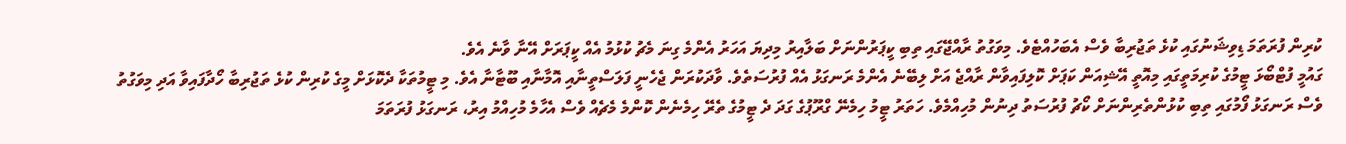ކުރިން ފުރަތަމަ ޑިވިޝަނުގައި ކުޅެ ތަޖުރިބާ ވެސް އެބަހުއްޓެވެ. މިވަގުތު ރާއްޖޭގައި ތިބި ކީޕަރުންނަށް ބަލާއިރު މިދިޔަ އަހަރު އެންމެ ގިނަ މެޗު ކުޅުމު އެއް ކީޕަރަށް އޭނާ ވާނެ އެވެ.
ގައުމީ ފުޓްބޯޅަ ޓީމުގެ ކުރިމަތީގައި މިއޮތީ އޭޝިއަން ކަޕަށް ކޮލިފައިވާން ރާއްޖެ އަށް ލިބޭނެ އެންމެ ރަނގަޅު އެއް ފުރުސަތެވެ. ވާދަކުރަން ޖެހެނީ ފަލަސްތީނާއި އޮމާނާއި ބޫޓާނާ އެވެ. މި ޓީމުތަކާ ދެކޮޅަށް މީގެ ކުރިން ކުޅެ ތަޖުރިބާ ހޯދާފައިވާ އަދި މިވަގުތު ވެސް ރަނގަޅު ފޯމުގައި ތިބި ކުޅުންތެރިންނަށް ކޯޗު ފުރުސަތު ދިނުން މުހިއްމެވެ. ހަތަރު ޓީމު ހިމެނޭ ގްރޫޕުގެ ގަދަ ދެ ޓީމުގެ ތެރޭ ހިމެނެން ކޮންމެ މެޗެއް ވެސް އެހާމެ މުހިއްމު އިރު، ރަނގަޅު ފުރަތަމަ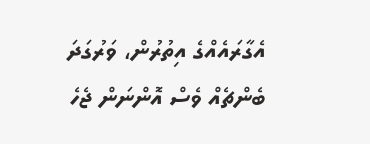އެގާރައެއްގެ އިތުރުން، ވަރުގަދަ ބެންޗެއް ވެސް އޮންނަން ޖެހެ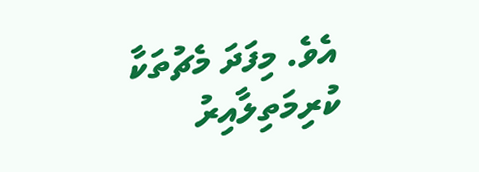އެވެ. މިފަދަ މެޗުތަކާ ކުރިމަތިލާއިރު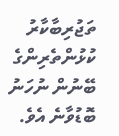ތަޖުރިބާކާރު ކުޅުންތެރިންގެ ބޭނުން ނުހަނު ބޮޑުވާނެ އެވެ.